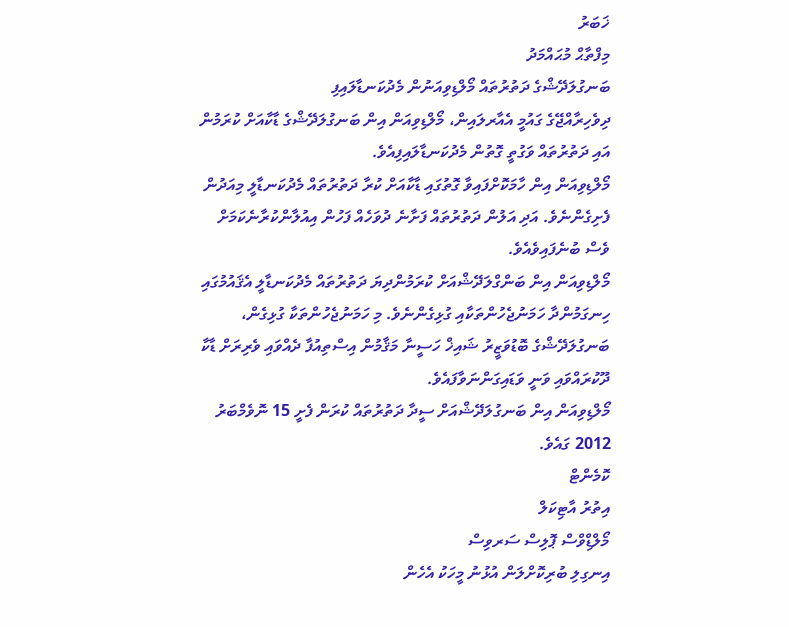ޚަބަރު
މިފްތާޙް މުޙައްމަދު
ބަނގުލަދޭޝްގެ ދަތުރުތައް މޯލްޑިވިއަނުން މެދުކަނޑާލައިފި
ދިވެހިރާއްޖޭގެ ގައުމީ އެއާރލައިން، މޯލްޑިވިއަން އިން ބަނގުލަދޭޝްގެ ޑާކާއަށް ކުރަމުން އައި ދަތުރުތައް ވަގުތީ ގޮތުން މެދުކަނޑާލައިފިއެވެ.
މޯލްޑިވިއަން އިން ހާމަކޮށްފައިވާ ގޮތުގައި ޑާކާއަށް ކުރާ ދަތުރުތައް މެދުކަނޑާލީ މިއަދުން ފެށިގެންނެވެ. އަދި އަލުން ދަތުރުތައް ފަށާނެ ދުވަހެއް ފަހުން އިއުލާންކުރާނެކަމަށް ވެސް ބުނެފައިވެއެވެ.
މޯލްޑިވިއަން އިން ބަންގްލަދޭޝްއަށް ކުރަމުންދިޔަ ދަތުރުތައް މެދުކަނޑާލީ އެޤައުމުގައި ހިނގަމުންދާ ހަމަނުޖެހުންތަކާއި ގުޅިގެންނެވެ. މި ހަމަނުޖެހުންތަކާ ގުޅިގެން، ބަނގުލަދޭޝްގެ ބޮޑުވަޒީރު ޝައިޚް ހަސީނާ މަޤާމުން އިސްތިއުފާ ދެއްވައި ވެރިރަށް ޑާކާ ދޫކުރައްވައި ވަނީ ވަޑައިގަންނަވާފައެވެ.
މޯލްޑިވިއަން އިން ބަނގުލަދޭޝްއަށް ސީދާ ދަތުރުތައް ކުރަން ފެށީ 15 ނޮވެމްބަރު 2012 ގައެވެ.
ކޮމެންޓް
އިތުރު އާޓިކަލް
މޯލްޑިްވްސް ޕޮލިސް ސަރވިސް
އިނގިލި ބުރިކޮށްލަން އުޅުނު މީހަކު އެހެން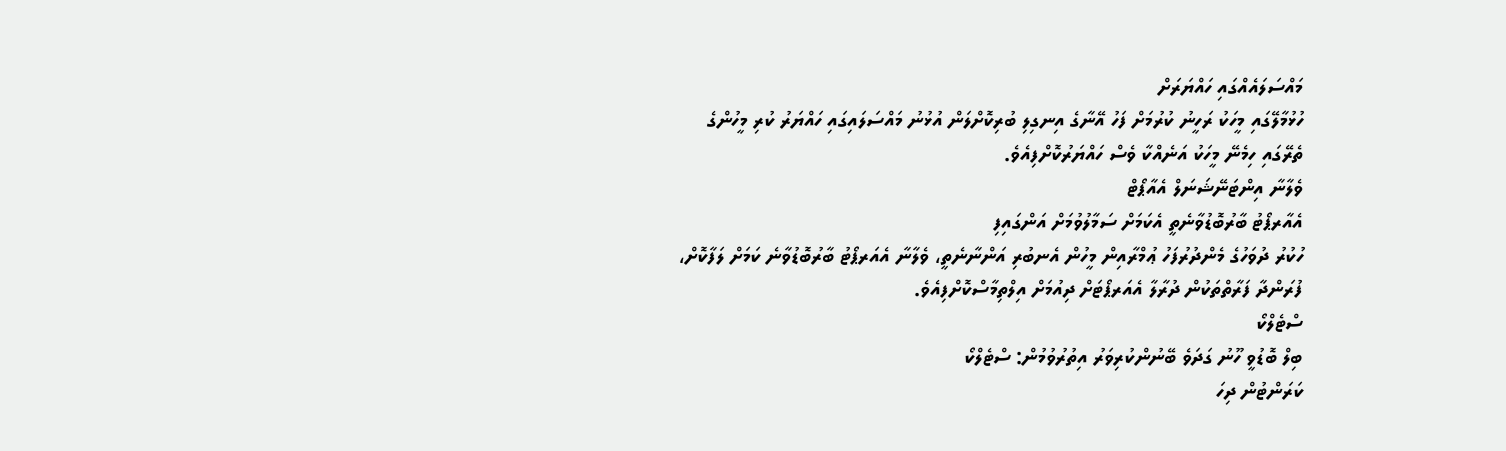މައްސަލައެއްގައި ހައްޔަރަށް
ހުޅުމާލޭގައި މީހަކު ރަހީނު ކުރުމަށް ފަހު އޭނާގެ އިނގިލި ބުރިކޮށްލަން އުޅުނު މައްސަލައިގައި ހައްޔަރު ކުރި މީހުންގެ ތެރޭގައި ހިމެނޭ މީހަކު އަނެއްކާ ވެސް ހައްޔަރުކޮށްފިއެވެ.
ވެލާނާ އިންޓަނޭޝަނަލް އެއާޕޯޓް
އެއާރޕޯޓު ބާރުބޮޑުވާނެތީ އެކަމަށް ސަމާލުވުމަށް އަންގައިފި
ހުކުރު ދުވަހުގެ މެންދުރުފަހު ޢުމްރާއިން މީހުން އެނބުރި އަންނާނެތީ، ވެލާނާ އެއަރޕޯޓު ބާރުބޮޑުވާނެ ކަމަށް ލަފާކޮށް، ފުރަންދާ ފަރާތްތަކުން ދުރާލާ އެއަރޕޯޓަށް ދިއުމަށް އިލްތިމާސްކޮށްފިއެވެ.
ސްޓެލްކޯ
ބިލް ބޮޑުވީ ހޫނު ގަދަވެ ބޭނުންކުރިވަރު އިތުރުވުމުން: ސްޓެލްކޯ
ކަރަންޓުން ދިހަ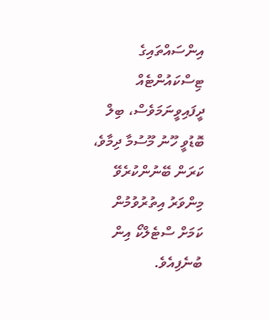އިންސައްތައިގެ ޓިސްކައުންޓެއް ދީފައިވީނަމަވެސް، ބިލް ބޮޑުވީ ހޫނު މޫސުމާ ދިމާވެ، ކަރަން ބޭނުންކުރެވޭ މިންވަރު އިތުރުވުމުން ކަމަށް ސްޓެލްކޯ އިން ބުނެފިއެވެ.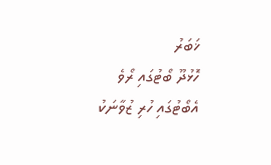ޚަބަރު
ހޮޅުދޫ ބޯޓުގައި ރޯވެ އެބޯޓުގައި ހުރި ޒުވާނަކު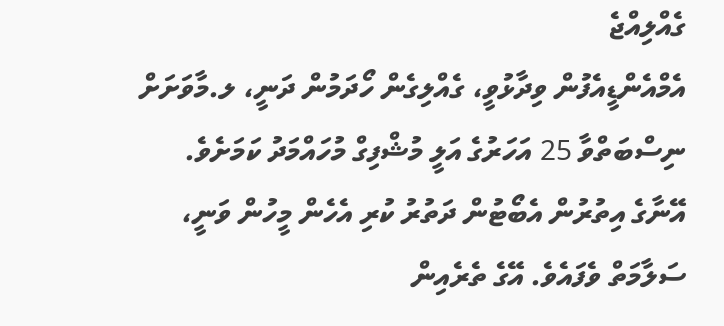ގެއްލިއްޖެ
އެމްއެންޑީއެފުން ވިދާޅުވީ، ގެއްލިގެން ހޯދަމުން ދަނީ، ލ.މާވަށަށް ނިސްބަތްވާ 25 އަހަރުގެ އަލީ މުޝްފިގް މުހައްމަދު ކަމަށެވެ. އޭނާގެ އިތުރުން އެބޯޓުން ދަތުރު ކުރި އެހެން މީހުން ވަނީ، ސަލާމަތް ވެފައެވެ. އޭގެ ތެރެއިން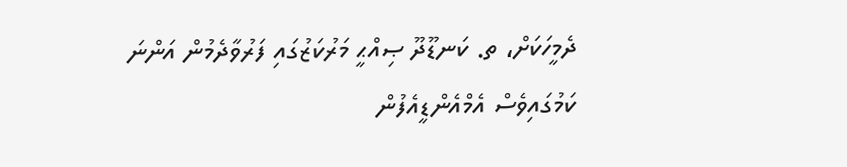ދެމީހަކަށް، ތ. ކަނޑޫދޫ ޞިއްޙީ މަރުކަޒުގައި ފަރުވާދެމުން އަންނަ ކަމުގައިވެސް އެމްއެންޑީއެފުން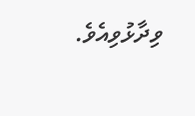ވިދާޅުވިއެވެ.